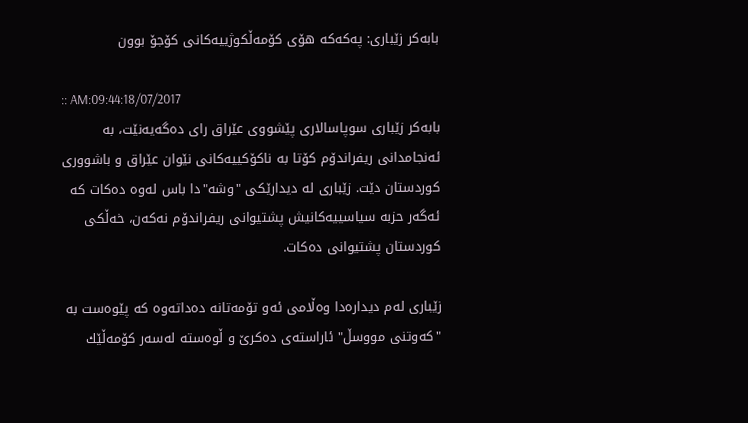بابه‌كر زێبارى: په‌كه‌كه‌ هۆی كۆمه‌ڵكوژییه‌كانی كۆجۆ بوون

:: AM:09:44:18/07/2017
بابه‌كر زێبارى سوپاسالارى پێشووى عێراق راى ده‌گه‌یه‌نێت، به‌ ئه‌نجامدانى ریفراندۆم كۆتا به‌ ناكۆكییه‌كانى نێوان عێراق و باشوورى كوردستان دێت. زێباری له‌ دیدارێكى "وشه‌"دا باس له‌وه‌ ده‌كات كه‌ ئه‌گه‌ر حزبه‌ سیاسییه‌كانیش پشتیوانى ریفراندۆم نه‌كه‌ن، خه‌ڵكى كوردستان پشتیوانى ده‌كات.

زێبارى له‌م دیداره‌دا وه‌ڵامی ئه‌و تۆمه‌تانه‌ ده‌داته‌وه‌ كه‌ پێوه‌ست به‌ "كه‌وتنی مووسڵ" ئاراسته‌ی ده‌كرێ و ڵوه‌سته‌ له‌سه‌ر كۆمه‌ڵێك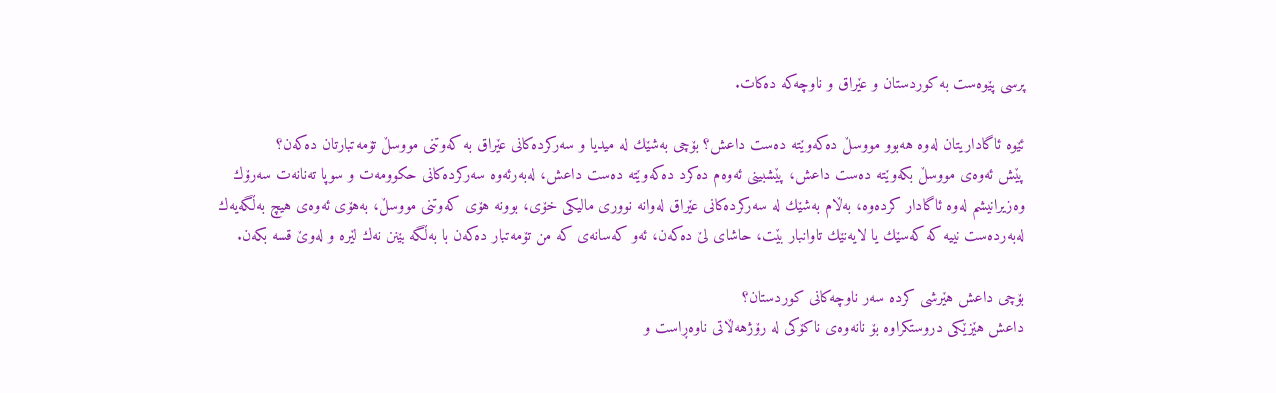پرسى پێوه‌ست به‌ كوردستان و عێراق و ناوچه‌كه‌ ده‌كات.

ئێوه‌ ئاگاداریتان له‌وه‌ هه‌بوو مووسڵ ده‌كه‌وێته‌ ده‌ست داعش؟ بۆچى به‌شێك له‌ میدیا و سه‌ركرده‌كانى عێراق به‌ كه‌وتنى مووسڵ تۆمه‌تبارتان ده‌كه‌ن؟
پێش ئه‌وه‌ى مووسڵ بكه‌وێته‌ ده‌ست داعش، پێشبینى ئه‌وه‌م ده‌كرد ده‌كه‌وێته‌ ده‌ست داعش، له‌به‌رئه‌وه‌ سه‌ركرده‌كانى حكوومه‌ت و سوپا ته‌نانه‌ت سه‌رۆك وه‌زیرانیشم له‌وه‌ ئاگادار كرده‌وه‌، به‌ڵام به‌شێك له‌ سه‌ركرده‌كانى عێراق له‌وانه‌ نوورى مالیكى خۆی، بوونه‌ هۆى كه‌وتنى مووسڵ، به‌هۆى ئه‌وه‌ى هیچ به‌ڵگه‌یه‌ك له‌به‌رده‌ست نییه‌ كه‌ كه‌سێك یا لایه‌نێك تاوانبار بێت، حاشاى لێ ده‌كه‌ن، ئه‌و كه‌سانه‌ى كه‌ من تۆمه‌تبار ده‌كه‌ن با به‌ڵگه‌ بێنن نه‌ك لێره‌ و له‌وێ قسه‌ بكه‌ن.

بۆچى داعش هێرشى كرده‌ سه‌ر ناوچه‌كانى كوردستان؟
داعش هێزێكى دروستكراوه‌ بۆ نانه‌وه‌ى ناكۆكى له‌ رۆژهه‌ڵاتى ناوه‌ڕاست و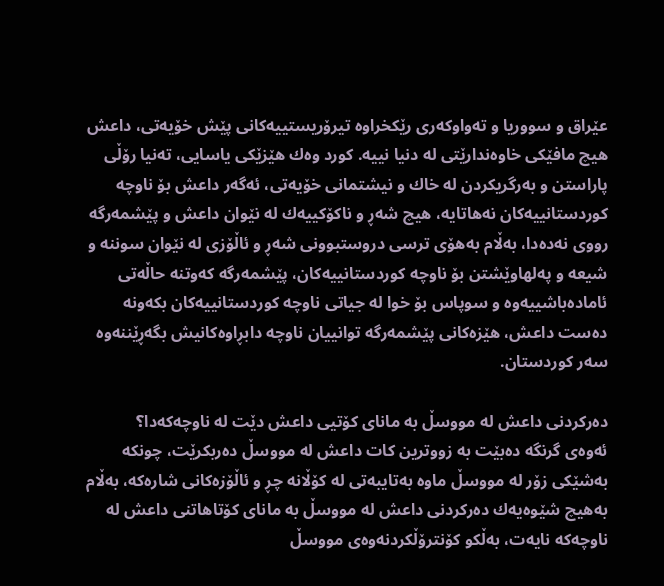عێراق و سووریا و ته‌واوكه‌رى رێكخراوه‌ تیرۆریستییه‌كانى پێش خۆیه‌تى، داعش هیچ مافێكى خاوه‌ندارێتى له‌ دنیا نییه‌. كورد وه‌ك هێزێكى یاسایی، ته‌نیا رۆڵى پاراستن و به‌رگریكردن له‌ خاك و نیشتمانى خۆیه‌تى، ئه‌گه‌ر داعش بۆ ناوچه‌ كوردستانییه‌كان نه‌هاتایه‌، هیچ شه‌ڕ و ناكۆكییه‌ك له‌ نێوان داعش و پێشمه‌رگه‌ رووى نه‌ده‌دا، به‌ڵام به‌هۆى ترسى دروستبوونى شه‌ڕ و ئاڵۆزى له‌ نێوان سوننه‌ و شیعه‌ و په‌لهاوێشتن بۆ ناوچه‌ كوردستانییه‌كان، پێشمه‌رگه‌ كه‌وتنه‌ حاڵه‌تى ئاماده‌باشییه‌وه‌ و سوپاس بۆ خوا له‌ جیاتى ناوچه‌ كوردستانییه‌كان بكه‌ونه‌ ده‌ست داعش، هێزه‌كانى پێشمه‌رگه‌ توانییان ناوچه‌ دابڕاوه‌كانیش بگه‌ڕێننه‌وه‌ سه‌ر كوردستان.

ده‌ركردنى داعش له‌ مووسڵ به‌ ماناى كۆتیی داعش دێت له‌ ناوچه‌كه‌دا؟
ئه‌وه‌ى گرنگه‌ ده‌بێت به‌ زووترین كات داعش له‌ مووسڵ ده‌ربكرێت، چونكه‌ به‌شێكى زۆر له‌ مووسڵ ماوه‌ به‌تایبه‌تى له‌ كۆڵانه‌ چڕ و ئاڵۆزه‌كانى شاره‌كه‌، به‌ڵام به‌هیچ شێوه‌یه‌ك ده‌ركردنى داعش له‌ مووسڵ به‌ ماناى كۆتاهاتنى داعش له‌ ناوچه‌كه‌ نایه‌ت، به‌ڵكو كۆنترۆڵكردنه‌وه‌ى مووسڵ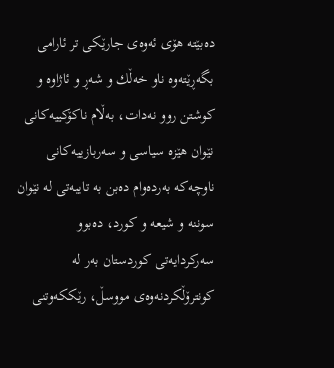ده‌بێته‌ هۆى ئه‌وه‌ى جارێكى تر ئارامى بگه‌ڕێته‌وه‌ ناو خه‌ڵك و شه‌ڕ و ئاژاوه‌ و كوشتن روو نه‌دات، به‌ڵام ناكۆكییه‌كانی نێوان هێزه‌ سیاسى و سه‌ربازییه‌كانى ناوچه‌كه‌ به‌رده‌وام ده‌بن به‌ تایبه‌تى له‌ نێوان سوننه‌ و شیعه‌ و كورد، ده‌بوو سه‌ركردایه‌تى كوردستان به‌ر له‌ كونترۆڵكردنه‌وه‌ى مووسڵ، رێككه‌وتنى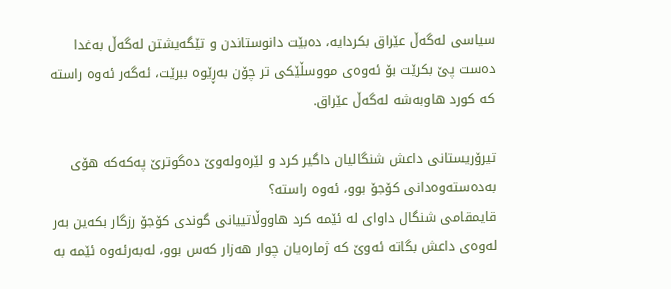سیاسی له‌گه‌ڵ عێراق بكردایه‌، ده‌بێت دانوستاندن و تێگه‌یشتن له‌گه‌ڵ به‌غدا ده‌ست پێ بكرێت بۆ ئه‌وه‌ى مووسڵێكى تر چۆن به‌ڕێوه‌ ببرێت، ئه‌گه‌ر ئه‌وه‌ راسته‌ كه‌ كورد هاوبه‌شه‌ له‌گه‌ڵ عێراق.

تیرۆریستانى داعش شنگالیان داگیر كرد و لێره‌وله‌وێ ده‌گوترێ په‌كه‌كه‌ هۆى به‌ده‌سته‌وه‌دانى كۆجۆ بوو، ئه‌وه‌ راسته‌؟
قایمقامى شنگال داواى له‌ ئێمه‌ كرد هاووڵاتییانى گوندى كۆجۆ رزگار بكه‌ین به‌ر له‌وه‌ى داعش بگاته‌ ئه‌وێ كه‌ ژماره‌یان چوار هه‌زار كه‌س بوو، له‌به‌رئه‌وه‌ ئێمه‌ به‌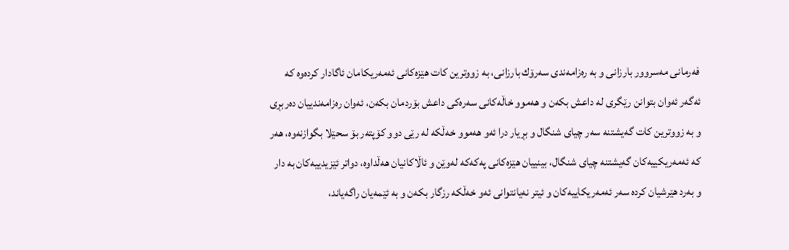فه‌رمانى مه‌سروور بارزانى و به‌ ره‌زامه‌ندى سه‌رۆك بارزانى، به‌ زووترین كات هێزه‌كانى ئه‌مه‌ریكامان ئاگادار كرده‌وه‌ كه‌ ئه‌گه‌ر ئه‌وان بتوانن رێگرى له‌ داعش بكه‌ن و هه‌موو خاڵه‌كانى سه‌ره‌كى داعش بۆردمان بكه‌ن، ئه‌وان ره‌زامه‌ندییان ده‌ربڕى و به‌ زووترین كات گه‌یشتنه‌ سه‌ر چیاى شنگال و بڕیار درا ئه‌و هه‌موو خه‌ڵكه‌ له‌ رێى دوو كۆپته‌ر بۆ سحێلا بگوازنه‌وه‌، هه‌ر كه‌ ئه‌مه‌ریكییه‌كان گه‌یشتنه‌ چیاى شنگال، بینییان هێزه‌كانى په‌كه‌كه‌ له‌وێن و ئاڵاكانیان هه‌ڵداوه‌، دواتر ئێزیدییه‌كان به‌ دار و به‌رد هێرشیان كرده‌ سه‌ر ئه‌مه‌ریكاییه‌كان و ئیتر نه‌یانتوانى ئه‌و خه‌ڵكه‌ رزگار بكه‌ن و به‌ ئێمه‌یان راگه‌یاند،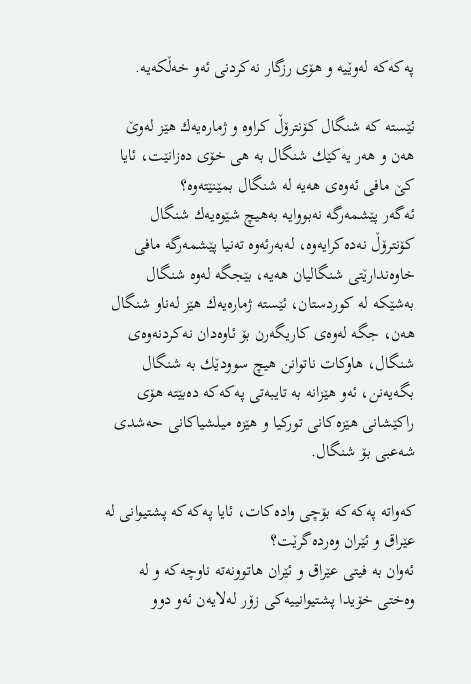په‌كه‌كه‌ له‌وێیه‌ و هۆى رزگار نه‌كردنى ئه‌و خه‌ڵكه‌یه‌.

ئێسته‌ كه‌ شنگال كۆنترۆڵ كراوه‌ و ژماره‌یه‌ك هێز له‌وێ هه‌ن و هه‌ر یه‌كێك شنگال به‌ هى خۆى ده‌زانێت، ئایا كێ مافى ئه‌وه‌ى هه‌یه‌ له‌ شنگال بمێنێته‌وه‌؟
ئه‌گه‌ر پێشمه‌رگه‌ نه‌بووایه‌ به‌هیچ شێوه‌یه‌ك شنگال كۆنترۆڵ نه‌ده‌كرایه‌وه‌، له‌به‌رئه‌وه‌ ته‌نیا پێشمه‌رگه‌ مافى خاوه‌ندارێتى شنگالیان هه‌یه‌، بێجگه‌ له‌وه‌ شنگال به‌شێكه‌ له‌ كوردستان، ئێسته‌ ژماره‌یه‌ك هێز له‌ناو شنگال هه‌ن، جگه‌ له‌وه‌ى كاریگه‌رن بۆ ئاوه‌دان نه‌كردنه‌وه‌ى شنگال، هاوكات ناتوانن هیچ سوودێك به‌ شنگال بگه‌یه‌نن، ئه‌و هێزانه‌ به‌ تایبه‌تى په‌كه‌كه‌ ده‌بێته‌ هۆى راكێشانى هێزه‌كانى توركیا و هێزه‌ میلشیاكانى حه‌شدى شه‌عبى بۆ شنگال.

كه‌واته‌ په‌كه‌كه‌ بۆچی واده‌كات، ئایا په‌كه‌كه‌ پشتیوانى له‌ عێراق و ئێران وه‌رده‌گرێت؟
ئه‌وان به‌ فیتى عێراق و ئێران هاتوونه‌ته‌ ناوچه‌كه‌ و له‌ وه‌ختى خۆیدا پشتیوانییه‌كى زۆر له‌لایه‌ن ئه‌و دوو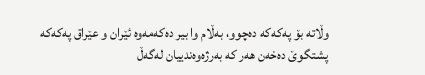وڵاته‌ بۆ په‌كه‌كه‌ ده‌چوو، به‌ڵام وا بیر ده‌كه‌مه‌وه‌ ئێران و عێراق په‌كه‌كه‌ پشتگوێ ده‌خه‌ن هه‌ر كه‌ به‌رژه‌وه‌ندییان له‌گه‌ڵ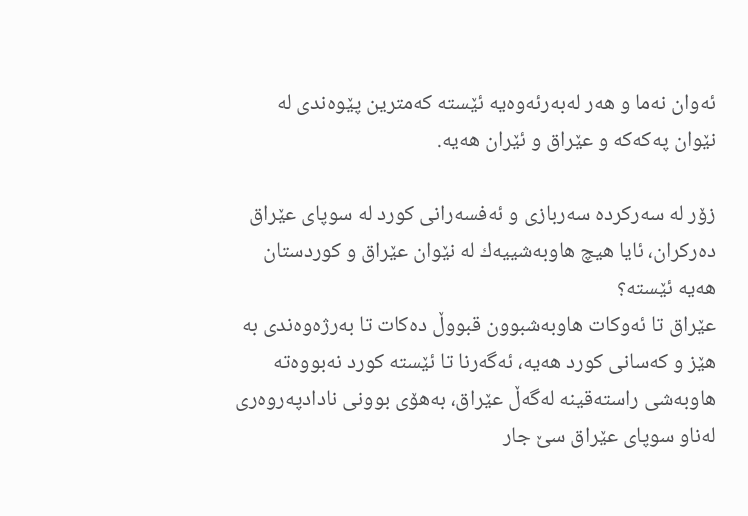ئه‌وان نه‌ما و هه‌ر له‌به‌رئه‌وه‌یه‌ ئێسته‌ كه‌مترین پێوه‌ندى له‌ نێوان په‌كه‌كه‌ و عێراق و ئێران هه‌یه‌.

زۆر له‌ سه‌ركرده‌ سه‌ربازى و ئه‌فسه‌رانى كورد له‌ سوپاى عێراق ده‌ركران، ئایا هیچ هاوبه‌شییه‌ك له‌ نێوان عێراق و كوردستان هه‌یه‌ ئێسته‌؟
عێراق تا ئه‌وكات هاوبه‌شبوون قبووڵ ده‌كات تا به‌رژه‌وه‌ندى به‌ هێز و كه‌سانى كورد هه‌یه‌، ئه‌گه‌رنا تا ئێسته‌ كورد نه‌بووه‌ته‌ هاوبه‌شی راسته‌قینه‌ له‌گه‌ڵ عێراق، به‌هۆى بوونى نادادپه‌روه‌رى له‌ناو سوپاى عێراق سێ جار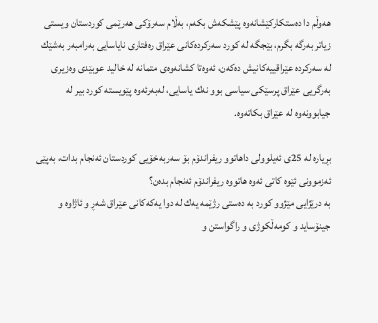هه‌وڵم دا ده‌ستكاركێشانه‌وه‌ پێشكه‌ش بكه‌م، به‌ڵام سه‌رۆكى هه‌رێمى كوردستان ویستى زیاتر به‌رگه‌ بگرم، بێجگه‌ له‌ كورد سه‌ركرده‌كانى عێراق ره‌فتارى نایاسایی به‌رامبه‌ر به‌شێك له‌ سه‌ركرده‌ عێراقییه‌كانیش ده‌كه‌ن، ئه‌وه‌تا كشانه‌وه‌ى متمانه‌ له‌ خالید عوبێدى وه‌زیرى به‌رگریى عێراق پرسێكى سیاسى بوو نه‌ك یاسایی، له‌به‌رئه‌وه‌ پێویسته‌ كورد بیر له‌ جیابوونه‌وه‌ له‌ عێراق بكاته‌وه‌.

بڕیاره‌ له‌ 25ى ئه‌یلوولى داهاتوو ریفراندۆم بۆ سه‌ربه‌خۆیى كوردستان ئه‌نجام بدات، به‌پێی ئه‌زموونی ئێوه‌ كاتى ئه‌وه‌ هاتووه‌ ریفراندۆم ئه‌نجام بده‌ن؟
به‌ درێژایى مێژوو كورد به‌ ده‌ستى رژێمه‌ یه‌ك له‌ دوا یه‌كه‌كانى عێراق شه‌ڕ و ئاژاوه‌ و جینۆساید و كومه‌ڵكوژى و راگواستن و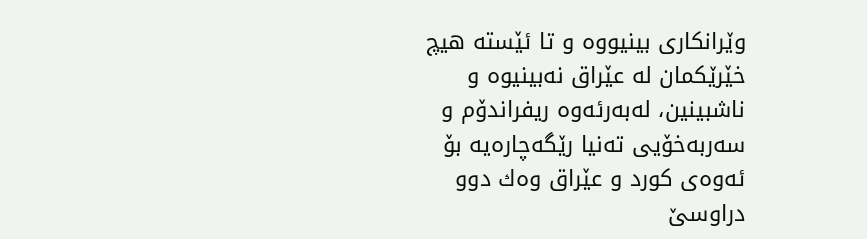وێرانكارى بینیووه‌ و تا ئێسته‌ هیچ خێرێكمان له‌ عێراق نه‌بینیوه‌ و ناشبینین، له‌به‌رئه‌وه‌ ریفراندۆم و سه‌ربه‌خۆیى ته‌نیا رێگه‌چاره‌یه‌ بۆ ئه‌وه‌ى كورد و عێراق وه‌ك دوو دراوسێ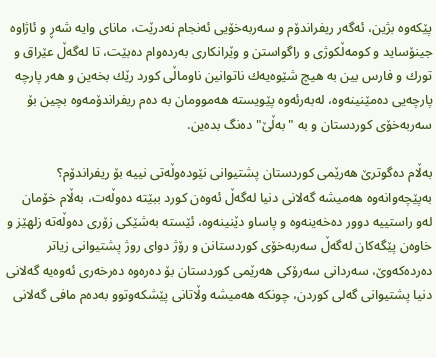پێكه‌وه‌ بژین، ئه‌گه‌ر ریفراندۆم و سه‌ربه‌خۆیى ئه‌نجام نه‌درێت، ماناى وایه‌ شه‌ڕ و ئاژاوه‌ جینۆساید و كومه‌ڵكوژى و راگواستن و وێرانكارى به‌رده‌وام ده‌بێت، تا له‌گه‌ڵ عێراق و تورك و فارس بین به‌ هیچ شێوه‌یه‌ك ناتوانین ناوماڵى كورد رێك بخه‌ین و هه‌ر پارچه‌ پارچه‌یى ده‌مێنینه‌وه‌، له‌به‌رئه‌وه‌ پێویسته‌ هه‌موومان به‌ ده‌م ریفراندۆمه‌وه‌ بچین بۆ سه‌ربه‌خۆى كوردستان و به‌ "به‌ڵێ" ده‌نگ بده‌ین.

به‌ڵام ده‌گوترێ هه‌رێمى كوردستان پشتیوانی نێوده‌وڵه‌تى نییه‌ بۆ ریفراندۆم؟
به‌پێچه‌وانه‌وه‌ هه‌میشه‌ گه‌لانى دنیا له‌گه‌ڵ ئه‌وه‌ن كورد ببێته‌ ده‌وڵه‌ت، به‌ڵام خۆمان له‌و راستییه‌ دوور ده‌خه‌ینه‌وه‌ و پاساو دێنینه‌وه‌، ئێسته‌ به‌شێكى زۆرى ده‌وڵه‌ته‌ زلهێز و خاوه‌ن پێگه‌كان له‌گه‌ڵ سه‌ربه‌خۆى كوردستانن و رۆژ دواى روژ پشتیوانى زیاتر ده‌رده‌كه‌وێ، سه‌ردانى سه‌رۆكى هه‌رێمى كوردستان بۆ ده‌ره‌وه‌ ده‌رخه‌رى ئه‌وه‌یه‌ گه‌لانى دنیا پشتیوانى گه‌لى كوردن، چونكه‌ هه‌میشه‌ وڵاتانی پێشكه‌وتوو به‌ده‌م مافى گه‌لانى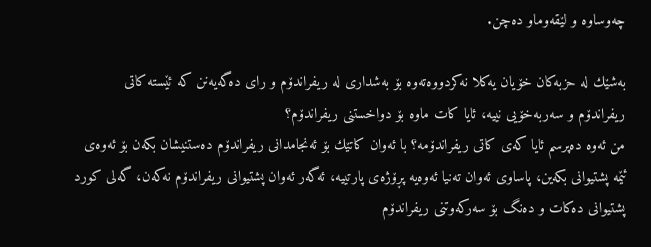چه‌وساوه‌ و لێقه‌وماو ده‌چن.

به‌شێك له‌ حزبه‌كان خۆیان یه‌كلا نه‌كردووه‌ته‌وه‌ بۆ به‌شدارى له‌ ریفراندۆم و راى ده‌گه‌یه‌نن كه‌ ئێسته‌ كاتى ریفراندۆم و سه‌ربه‌خۆیى نییه‌، ئایا كات ماوه‌ بۆ دواخستنى ریفراندۆم؟
من ئه‌وه‌ ده‌پرسم ئایا كه‌ى كاتى ریفراندۆمه‌؟ با ئه‌وان كاتێك بۆ ئه‌نجامدانى ریفراندۆم ده‌ستنیشان بكه‌ن بۆ ئه‌وه‌ى ئێمه‌ پشتیوانى بكه‌ین، پاساوى ئه‌وان ته‌نیا ئه‌وه‌یه‌ پڕۆژه‌ى پارتییه‌، ئه‌گه‌ر ئه‌وان پشتیوانى ریفراندۆم نه‌كه‌ن، گه‌لى كورد پشتیوانى ده‌كات و ده‌نگ بۆ سه‌ركه‌وتنى ریفراندۆم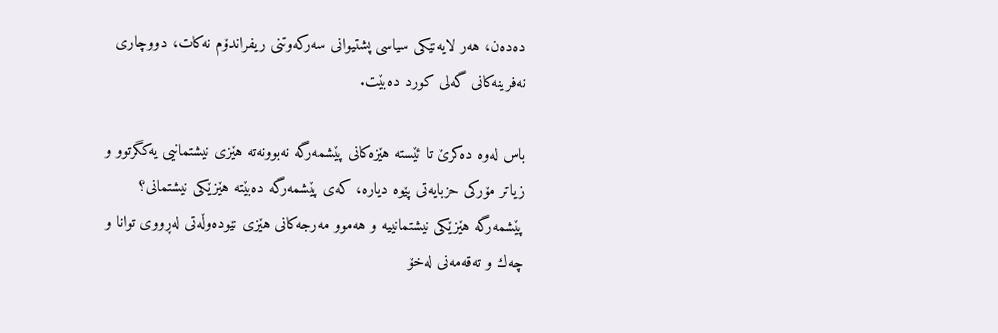ده‌ده‌ن، هه‌ر لایه‌نێكى سیاسى پشتیوانى سه‌ركه‌وتنى ریفراندۆم نه‌كات، دووچارى نه‌فرینه‌كانى گه‌لى كورد ده‌بێت.

باس له‌وه‌ ده‌كرێ تا ئێسته‌ هێزه‌كانى پێشمه‌رگه‌ نه‌بوونه‌ته‌ هێزى نیشتمانیى یه‌كگرتوو و زیاتر مۆركى حزبایه‌تى پێوه‌ دیاره‌، كه‌ى پێشمه‌رگه‌ ده‌بێته‌ هێزێكى نیشتمانى؟
پێشمه‌رگه‌ هێزێكى نیشتمانییه‌ و هه‌موو مه‌رجه‌كانى هێزى نێوده‌وڵه‌تى له‌ڕووى توانا و چه‌ك و ته‌قه‌مه‌نى له‌خۆ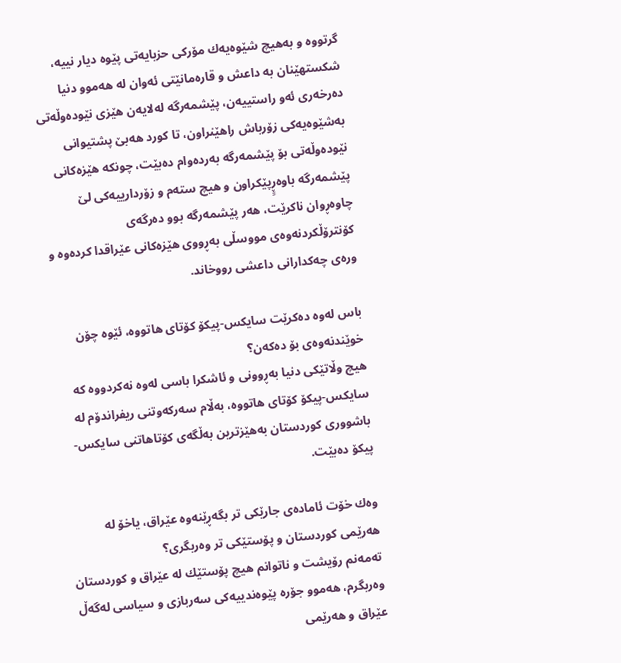گرتووه‌ و به‌هیچ شێوه‌یه‌ك مۆركى حزبایه‌تى پێوه‌ دیار نییه‌، شكستهێنان به‌ داعش و قاره‌مانێتى ئه‌وان له‌ هه‌موو دنیا ده‌رخه‌رى ئه‌و راستییه‌ن، پێشمه‌رگه‌ له‌لایه‌ن هێزی نێوده‌وڵه‌تی به‌شێوه‌یه‌كى زۆرباش راهێنراون، تا كورد هه‌بێ پشتیوانى نێوده‌وڵه‌تى بۆ پێشمه‌رگه‌ به‌رده‌وام ده‌بێت، چونكه‌ هێزه‌كانى پێشمه‌رگه‌ باوه‌ڕٍپێكراون و هیچ سته‌م و زۆردارییه‌كى لێ چاوه‌ڕوان ناكرێت، هه‌ر پێشمه‌رگه‌ بوو ده‌رگه‌ى كۆنترۆڵكردنه‌وه‌ى مووسڵى به‌ڕووى هێزه‌كانی عێراقدا كرده‌وه‌ و وره‌ى چه‌كدارانى داعشى رووخاند.

باس له‌وه‌ ده‌كرێت سایكس-پیكۆ كۆتای هاتووه‌، ئێوه‌ چۆن خوێندنه‌وه‌ی بۆ ده‌كه‌ن؟
هیچ وڵاتێكى دنیا به‌ڕوونى و ئاشكرا باسى له‌وه‌ نه‌كردووه‌ كه‌ سایكس-پیكۆ كۆتای هاتووه‌، به‌ڵام سه‌ركه‌وتنى ریفراندۆم له‌ باشوورى كوردستان به‌هێزترین به‌ڵگه‌ى كۆتاهاتنى سایكس-پیكۆ ده‌بێت.

وه‌ك خۆت ئاماده‌ی جارێكى تر بگه‌ڕێنه‌وه‌ عێراق، یاخۆ له‌ هه‌رێمى كوردستان و پۆستێكى تر وه‌ربگرى؟
ته‌مه‌نم رۆیشت و ناتوانم هیچ پۆستێك له‌ عێراق و كوردستان وه‌ربگرم، هه‌موو جۆره‌ پێوه‌ندییه‌كى سه‌ربازى و سیاسى له‌گه‌ڵ عێراق و هه‌رێمى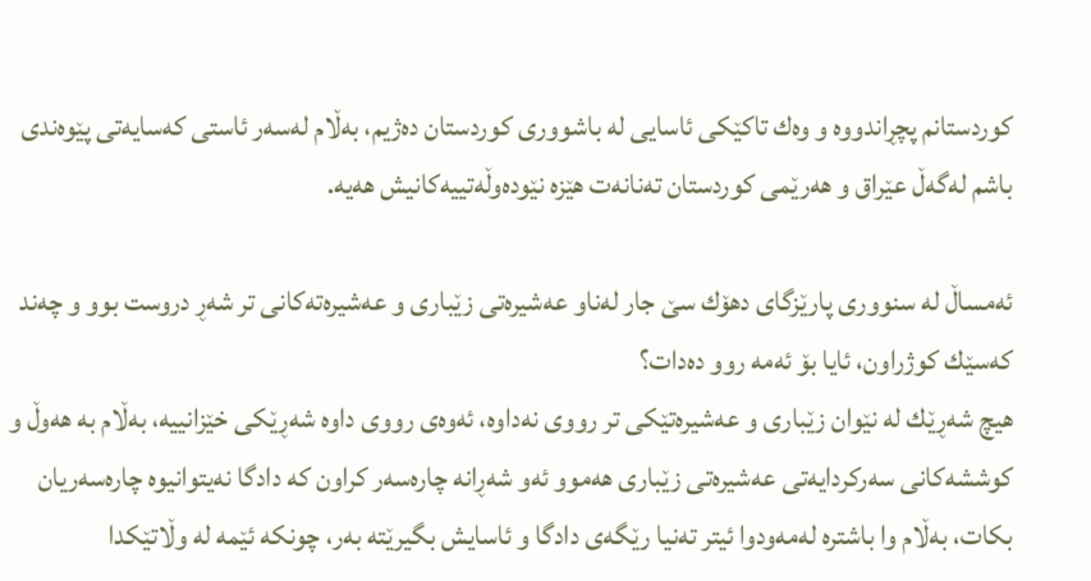كوردستانم پچڕاندووه‌ و وه‌ك تاكێكى ئاسایی له‌ باشوورى كوردستان ده‌ژیم، به‌ڵام له‌سه‌ر ئاستى كه‌سایه‌تى پێوه‌ندى باشم له‌گه‌ڵ عێراق و هه‌رێمى كوردستان ته‌نانه‌ت هێزه‌ نێوده‌وڵه‌تییه‌كانیش هه‌یه‌.

ئه‌مساڵ له‌ سنوورى پارێزگاى دهۆك سێ جار له‌ناو عه‌شیره‌تى زێباری و عه‌شیره‌ته‌كانى تر شه‌ڕ دروست بوو و چه‌ند كه‌سێك كوژراون، ئایا بۆ ئه‌مه‌ روو ده‌دات؟
هیچ شه‌ڕێك له‌ نێوان زێبارى و عه‌شیره‌تێكى تر رووی نه‌داوه‌، ئه‌وه‌ى رووی داوه‌ شه‌ڕێكى خێزانییه‌، به‌ڵام به‌ هه‌وڵ و كوششه‌كانى سه‌ركردایه‌تى عه‌شیره‌تى زێباری هه‌موو ئه‌و شه‌ڕانه‌ چاره‌سه‌ر كراون كه‌ دادگا نه‌یتوانیوه‌ چاره‌سه‌ریان بكات، به‌ڵام وا باشتره‌ له‌مه‌ودوا ئیتر ته‌نیا رێگه‌ى دادگا و ئاسایش بگیرێته‌ به‌ر، چونكه‌ ئێمه‌ له‌ وڵاتێكدا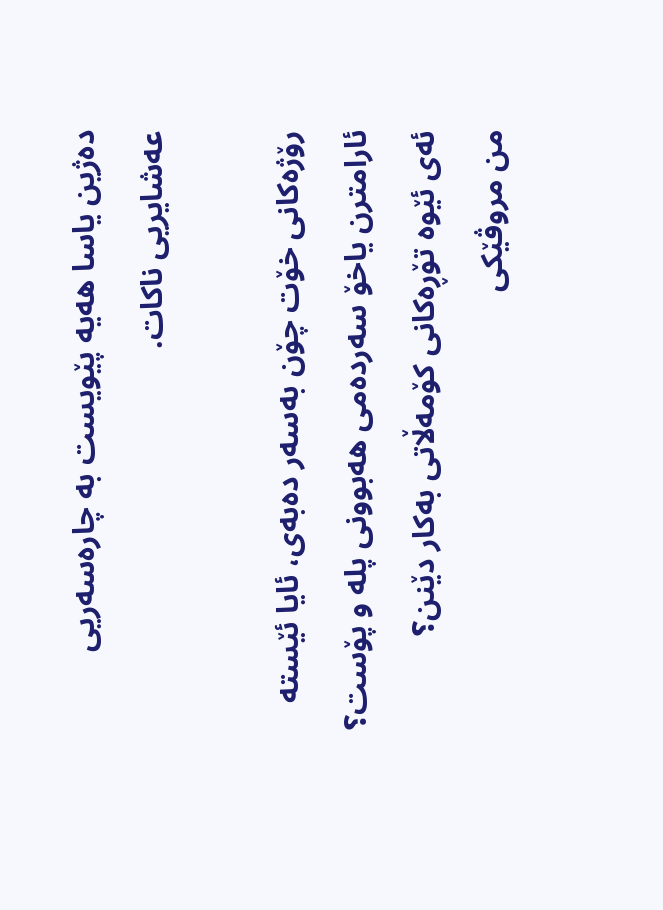ده‌ژین یاسا هه‌یه‌ پێویست به‌ چاره‌سه‌ریی عه‌شایریی ناكات.

رۆژه‌كانى خۆت چۆن به‌سه‌ر ده‌به‌ى، ئایا ئێسته‌ ئارامترن یاخۆ سه‌رده‌مى هه‌بوونى پله‌ و پۆست؟ ئه‌ی ئێوه‌ تۆڕه‌كانی كۆمه‌ڵاتی به‌كار دێنن؟
من مروڤێكى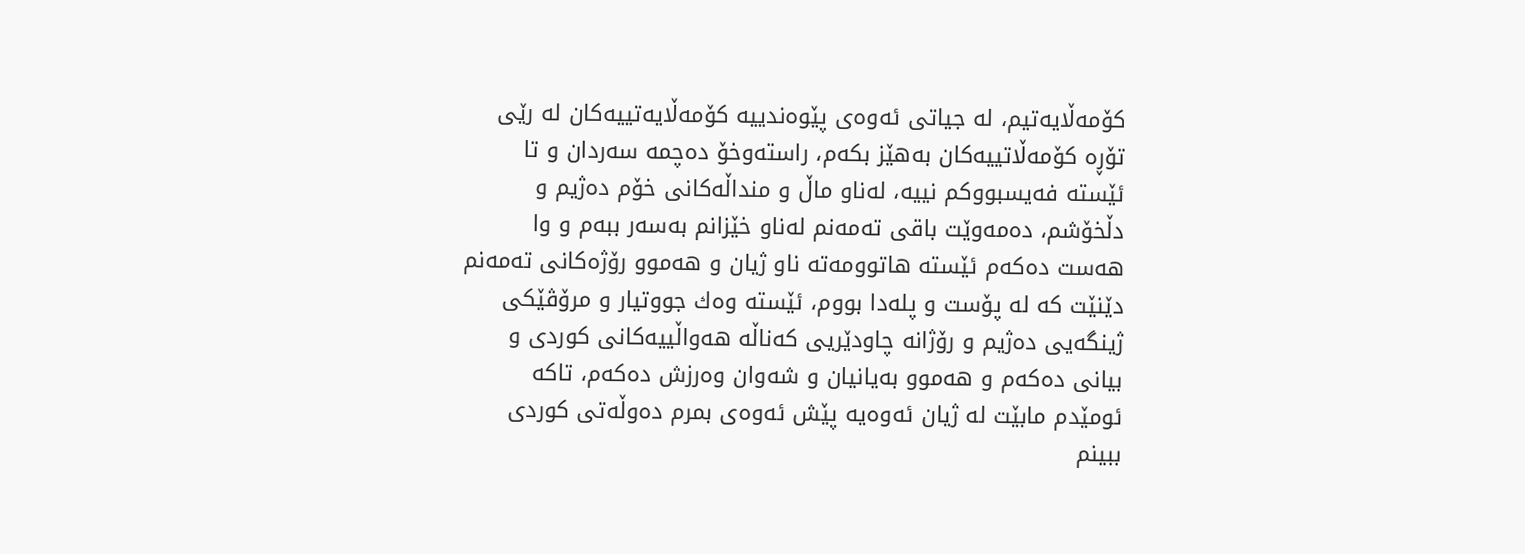كۆمه‌ڵایه‌تیم، له‌ جیاتى ئه‌وه‌ى پێوه‌ندییه‌ كۆمه‌ڵایه‌تییه‌كان له‌ رێى تۆڕه‌ كۆمه‌ڵاتییه‌كان به‌هێز بكه‌م، راسته‌وخۆ ده‌چمه‌ سه‌ردان و تا ئێسته‌ فه‌یسبووكم نییه‌، له‌ناو ماڵ و منداڵه‌كانى خۆم ده‌ژیم و دڵخۆشم، ده‌مه‌وێت باقى ته‌مه‌نم له‌ناو خێزانم به‌سه‌ر ببه‌م و وا هه‌ست ده‌كه‌م ئێسته‌ هاتوومه‌ته‌ ناو ژیان و هه‌موو رۆژه‌كانى ته‌مه‌نم دێنێت كه‌ له‌ پۆست و پله‌دا بووم، ئێسته‌ وه‌ك جووتیار و مرۆڤێكى ژینگه‌یى ده‌ژیم و رۆژانه‌ چاودێریى كه‌ناڵه‌ هه‌واڵییه‌كانى كوردى و بیانى ده‌كه‌م و هه‌موو به‌یانیان و شه‌وان وه‌رزش ده‌كه‌م، تاكه‌ ئومێدم مابێت له‌ ژیان ئه‌وه‌یه‌ پێش ئه‌وه‌ى بمرم ده‌وڵه‌تى كوردى ببینم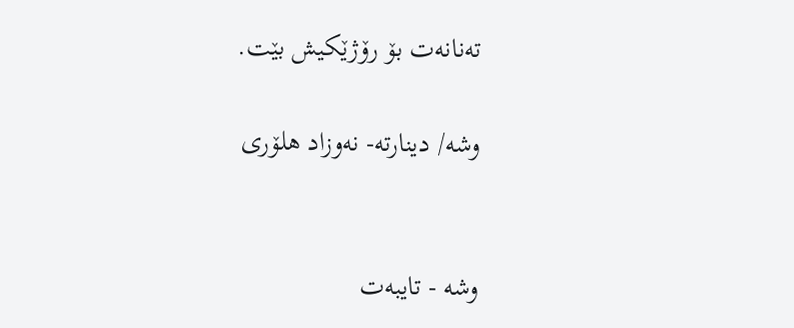ته‌نانه‌ت بۆ رۆژێكیش بێت.

وشه‌/ دینارته‌- نه‌وزاد هلۆرى


وشە - تایبه‌ت